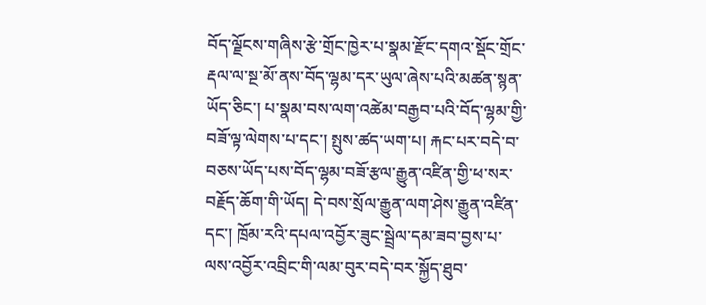བོད་ལྗོངས་གཞིས་རྩེ་གྲོང་ཁྱེར་པ་སྣམ་རྫོང་དགའ་སྡོང་གྲོང་རྡལ་ལ་སྔ་མོ་ནས་བོད་ལྷམ་དར་ཡུལ་ཞེས་པའི་མཚན་སྙན་ཡོད་ཅིང་། པ་སྣམ་བས་ལག་འཚེམ་བརྒྱབ་པའི་བོད་ལྷམ་གྱི་བཟོ་ལྟ་ལེགས་པ་དང་། སྤུས་ཚད་ཡག་པ། རྐང་པར་བདེ་བ་བཅས་ཡོད་པས་བོད་ལྷམ་བཟོ་རྩལ་རྒྱུན་འཛིན་གྱི་ཕ་སར་བརྗོད་ཆོག་གི་ཡོད། དེ་བས་སྲོལ་རྒྱུན་ལག་ཤེས་རྒྱུན་འཛིན་དང་། ཁྲོམ་རའི་དཔལ་འབྱོར་ཟུང་སྦྲེལ་དམ་ཟབ་བྱས་པ་ལས་འབྱོར་འབྲིང་གི་ལམ་བུར་བདེ་བར་སྐྱོད་ཐུབ་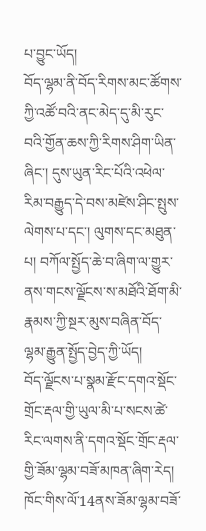པ་བྱུང་ཡོད།
བོད་ལྷམ་ནི་བོད་རིགས་མང་ཚོགས་ཀྱི་འཚོ་བའི་ནང་མེད་དུ་མི་རུང་བའི་གྱོན་ཆས་ཀྱི་རིགས་ཤིག་ཡིན་ཞིང་། དུས་ཡུན་རིང་པོའི་འཕེལ་རིམ་བརྒྱུད་དེ་བས་མཛེས་ཤིང་སྤུས་ལེགས་པ་དང་། ལུགས་དང་མཐུན་པ། བཀོལ་སྤྱོད་ཆེ་བ་ཞིག་ལ་གྱུར་ནས་གངས་ལྗོངས་ས་མཐོའི་ཐོག་མི་རྣམས་ཀྱི་སྔར་མུས་བཞིན་བོད་ལྷམ་རྒྱུན་སྤྱོད་བྱེད་ཀྱི་ཡོད།
བོད་ལྗོངས་པ་སྣམ་རྫོང་དགའ་སྡོང་གྲོང་རྡལ་གྱི་ཡུལ་མི་པ་སངས་ཚེ་རིང་ལགས་ནི་དགའ་སྡོང་གྲོང་རྡལ་གྱི་ཟོམ་ལྷམ་བཟོ་མཁན་ཞིག་རེད། ཁོང་གིས་ལོ་14ནས་ཟོམ་ལྷམ་བཟོ་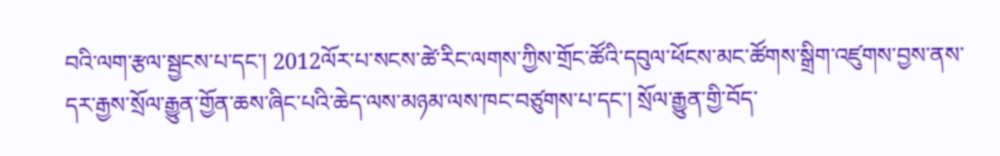བའི་ལག་རྩལ་སྦྱངས་པ་དང་། 2012ལོར་པ་སངས་ཚེ་རིང་ལགས་ཀྱིས་གྲོང་ཚོའི་དབུལ་ཕོངས་མང་ཚོགས་སྒྲིག་འཛུགས་བྱས་ནས་དར་རྒྱས་སྲོལ་རྒྱུན་གྱོན་ཆས་ཞིང་པའི་ཆེད་ལས་མཉམ་ལས་ཁང་བཙུགས་པ་དང་། སྲོལ་རྒྱུན་གྱི་བོད་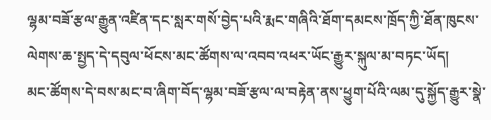ལྷམ་བཟོ་རྩལ་རྒྱུན་འཛིན་དང་སླར་གསོ་བྱེད་པའི་རྨང་གཞིའི་ཐོག་དམངས་ཁྲོད་ཀྱི་ཐོན་ཁུངས་ལེགས་ཆ་སྤྱད་དེ་དབུལ་ཕོངས་མང་ཚོགས་ལ་འབབ་འཕར་ཡོང་རྒྱུར་སྐུལ་མ་བཏང་ཡོད།
མང་ཚོགས་དེ་བས་མང་བ་ཞིག་བོད་ལྷམ་བཟོ་རྩལ་ལ་བརྟེན་ནས་ཕྱུག་པོའི་ལམ་དུ་སྐྱོད་རྒྱུར་སྣེ་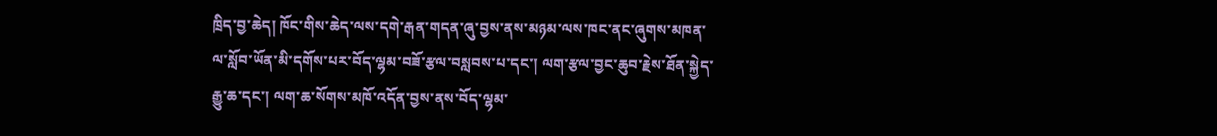ཁྲིད་བྱ་ཆེད། ཁོང་གིས་ཆེད་ལས་དགེ་རྒན་གདན་ཞུ་བྱས་ནས་མཉམ་ལས་ཁང་ནང་ཞུགས་མཁན་ལ་སློབ་ཡོན་མི་དགོས་པར་བོད་ལྷམ་བཟོ་རྩལ་བསླབས་པ་དང་། ལག་རྩལ་བྱང་ཆུབ་རྗེས་ཐོན་སྐྱེད་རྒྱུ་ཆ་དང་། ལག་ཆ་སོགས་མཁོ་འདོན་བྱས་ནས་བོད་ལྷམ་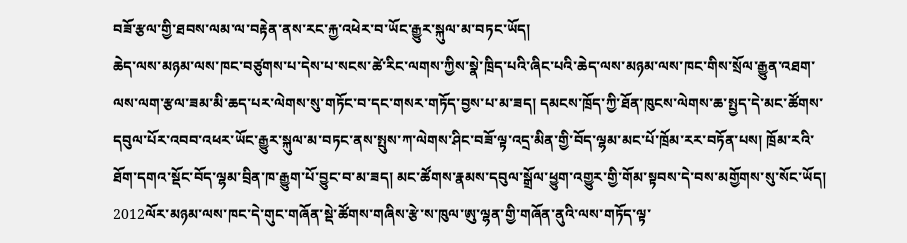བཟོ་རྩལ་གྱི་ཐབས་ལམ་ལ་བརྟེན་ནས་རང་རྐྱ་འཕེར་བ་ཡོང་རྒྱུར་སྐུལ་མ་བཏང་ཡོད།
ཆེད་ལས་མཉམ་ལས་ཁང་བཙུགས་པ་དེས་པ་སངས་ཚེ་རིང་ལགས་ཀྱིས་སྣེ་ཁྲིད་པའི་ཞིང་པའི་ཆེད་ལས་མཉམ་ལས་ཁང་གིས་སྲོལ་རྒྱུན་འཐག་ལས་ལག་རྩལ་ཟམ་མི་ཆད་པར་ལེགས་སུ་གཏོང་བ་དང་གསར་གཏོད་བྱས་པ་མ་ཟད། དམངས་ཁྲོད་ཀྱི་ཐོན་ཁུངས་ལེགས་ཆ་སྤྱད་དེ་མང་ཚོགས་དབུལ་པོར་འབབ་འཕར་ཡོང་རྒྱུར་སྐུལ་མ་བཏང་ནས་སྤུས་ཀ་ལེགས་ཤིང་བཟོ་ལྟ་འདྲ་མིན་གྱི་བོད་ལྷམ་མང་པོ་ཁྲོམ་རར་བཏོན་པས། ཁྲོམ་རའི་ཐོག་དགའ་སྡོང་བོད་ལྷམ་བྲིན་ཁ་རྒྱུག་པོ་བྱུང་བ་མ་ཟད། མང་ཚོགས་རྣམས་དབུལ་སྒྲོལ་ཕྱུག་འགྱུར་གྱི་གོམ་སྟབས་དེ་བས་མགྱོགས་སུ་སོང་ཡོད། 2012ལོར་མཉམ་ལས་ཁང་དེ་གུང་གཞོན་སྡེ་ཚོགས་གཞིས་རྩེ་ས་ཁུལ་ཨུ་ལྷན་གྱི་གཞོན་ནུའི་ལས་གཏོད་ལྟ་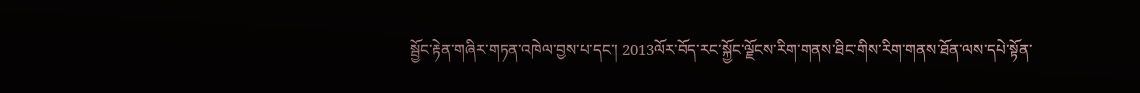སྦྱོང་རྟེན་གཞིར་གཏན་འཁེལ་བྱས་པ་དང་། 2013ལོར་བོད་རང་སྐྱོང་ལྗོངས་རིག་གནས་ཐིང་གིས་རིག་གནས་ཐོན་ལས་དཔེ་སྟོན་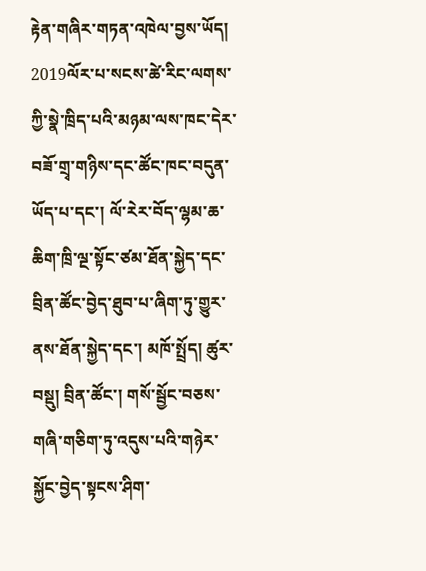རྟེན་གཞིར་གཏན་འཁེལ་བྱས་ཡོད།
2019ལོར་པ་སངས་ཚེ་རིང་ལགས་ཀྱི་སྣེ་ཁྲིད་པའི་མཉམ་ལས་ཁང་དེར་བཟོ་གྲྭ་གཉིས་དང་ཚོང་ཁང་བདུན་ཡོད་པ་དང་། ལོ་རེར་བོད་ལྷམ་ཆ་ཆིག་ཁྲི་ལྔ་སྟོང་ཙམ་ཐོན་སྐྱེད་དང་བྲིན་ཚོང་བྱེད་ཐུབ་པ་ཞིག་ཏུ་གྱུར་ནས་ཐོན་སྐྱེད་དང་། མཁོ་སྤྲོད། ཚུར་བསྡུ། བྲིན་ཚོང་། གསོ་སྦྱོང་བཅས་གཞི་གཅིག་ཏུ་འདུས་པའི་གཉེར་སྐྱོང་བྱེད་སྟངས་ཤིག་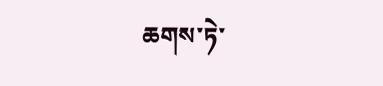ཆགས་ཏེ་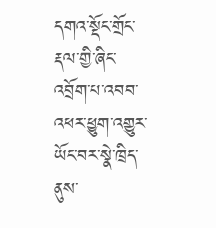དགའ་སྡོང་གྲོང་རྡལ་གྱི་ཞིང་འབྲོག་པ་འབབ་འཕར་ཕྱུག་འགྱུར་ཡོང་བར་སྣེ་ཁྲིད་ནུས་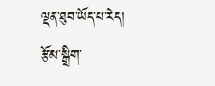ལྡན་ཐུབ་ཡོད་པ་རེད།
རྩོམ་སྒྲིག་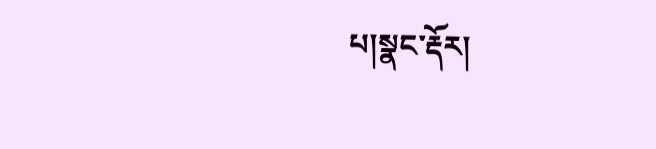པ།སྣང་རྡོར།